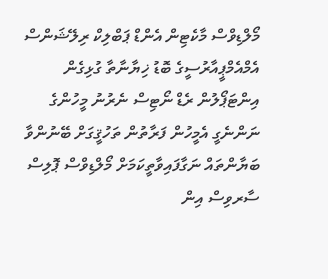މޯލްޑިވްސް މާކެޓިން އެންޑް ޕަބްލިކް ރިލޭޝަންސް އެމްއެމްޕީއާރުސީގެ ބޮޑު ޚިޔާނާތާ ގުޅިގެން އިންޓަޕޯލުން ރެޑް ނޯޓިސް ނެރުނު މީހުންގެ ނަންނެގީ އެމީހުން ފަރާތުން ތަހުޤީގަށް ބޭނުންވާ ބަޔާންތައް ނަގާފައިވާތީކަމަށް މޯލްޑިވްސް ޕޮލިސް ސާރވިސް އިން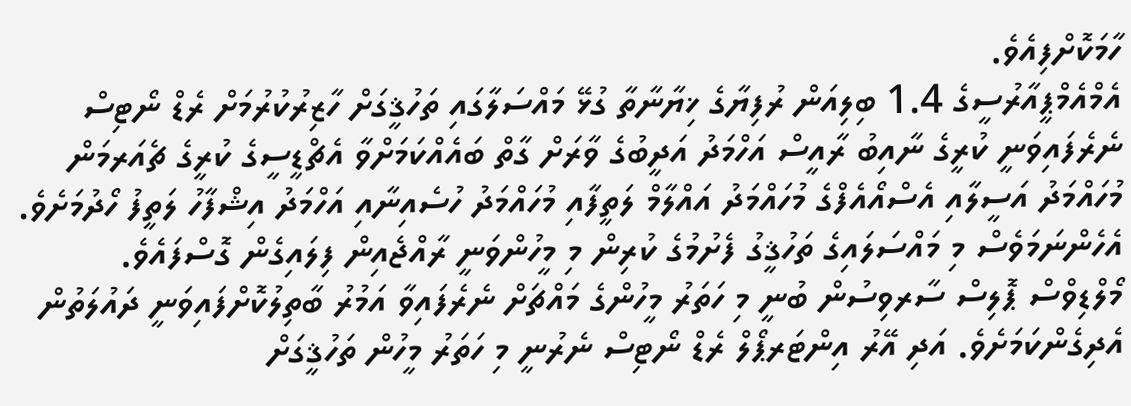ހާމަކޮށްފިއެވެ.
އެމްއެމްޕީއާރުސީގެ 1.4 ބިލިއަން ރުފިޔާގެ ޚިޔާނާތާ ގުޅޭ މައްސަލާގައި ތަހުޤީގަށް ހާޒިރުކުރުމަށް ރެޑް ނޯޓިސް ނެރެފައިވަނީ ކުރީގެ ނާއިބު ރާއީސް އަހްމަދު އަދީބުގެ ވާރަށް ގާތް ބައެއްކަމަށްވާ އެޗްޑީސީގެ ކުރީގެ ޗެއަރމަން މުހައްމަދު އަސީލާއި އެސްއޯއެފްގެ މުހައްމަދު އައްލާމް ލަތީފާއި މުހައްމަދު ހުސެއިނާއި އަހްމަދު އިޝްފާހު ލަތީފު ހޯދުމަށެވެ. އެހެންނަމަވެސް މި މައްސަލައިގެ ތަހުޤީގު ފެށުމުގެ ކުރިން މި މީހުންވަނީ ރާއްޖެއިން ފިލައިގެން ގޮސްފައެވެ.
މޯލްޑިވްސް ޕޮލިސް ސާރވިސުން ބުނީ މި ހަތަރު މީހުންގެ މައްޗަށް ނެރެފައިވާ އަމުރު ބާތިލުކޮށްފައިވަނީ ދައުލަތުން އެދިގެންކަމަށެވެ. އަދި އޭރު އިންޓަރޕޯލް ރެޑް ނޯޓިސް ނެރުނީ މި ހަތަރު މީހުން ތަހުޤީގަށް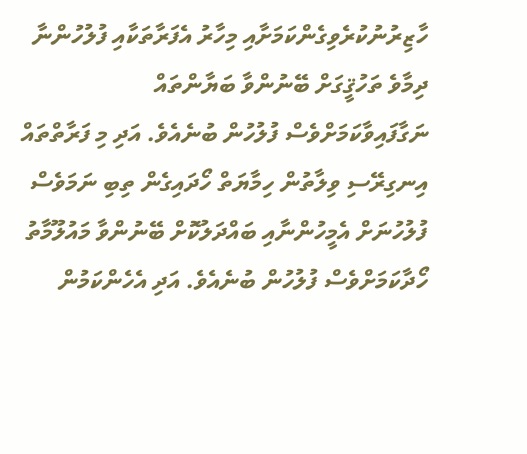ހާޒިރުނުކުރެވިގެންކަމަށާއި މިހާރު އެފަރާތަކާއި ފުލުހުންނާ ދިމާވެ ތަހުޤީގަށް ބޭނުންވާ ބަޔާންތައް ނަގާފައިވާކަމަށްވެސް ފުލުހުން ބުނެއެވެ. އަދި މި ފަރާތްތައް އިނގިރޭސި ވިލާތުން ހިމާޔަތް ހޯދައިގެން ތިބި ނަމަވެސް ފުލުހުނަށް އެމީހުންނާއި ބައްދަލުކޮށް ބޭނުންވާ މައުލޫމާތު ހޯދާކަމަށްވެސް ފުލުހުން ބުނެއެވެ. އަދި އެހެންކަމުން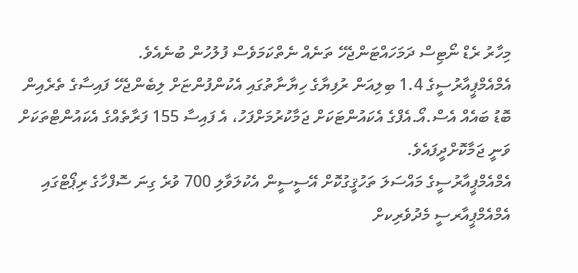މިހާރު ރެޑް ނޯޓިސް ދަމަހައްޓަންޖެހޭ ތަނެއް ނެތްކަމަވެސް ފުލުހުން ބުނެއެވެ.
އެމްއެމްޕީއާރުސީގެ 1.4 ބިލިއަން ރުފިޔާގެ ހިޔާނާތުގައި އެކުންފުންޏަށް ލިބެންޖެހޭ ފައިސާގެ ތެރެއިން ބޮޑު ބައެއް އެސް.އޯ.އެފްގެ އެކައުންޓަކަށް ޖަމާކުރުމަށްފަހު، އެ ފައިސާ 155 ފަރާތެއްގެ އެކައުންޓްތަކަށް ވަނީ ޖަމާކޮށްދީފައެވެ.
އެމްއެމްޕީއާރުސީގެ މައްސަލަ ތަހުޤީގުކޮށް އޭސީސީން އެކުލަވާލި 700 ވުރެ ގިނަ ސޮފްހާގެ ރިޕޯޓްގައި އެމްއެމްޕީއާރސީ މެދުވެރިކށް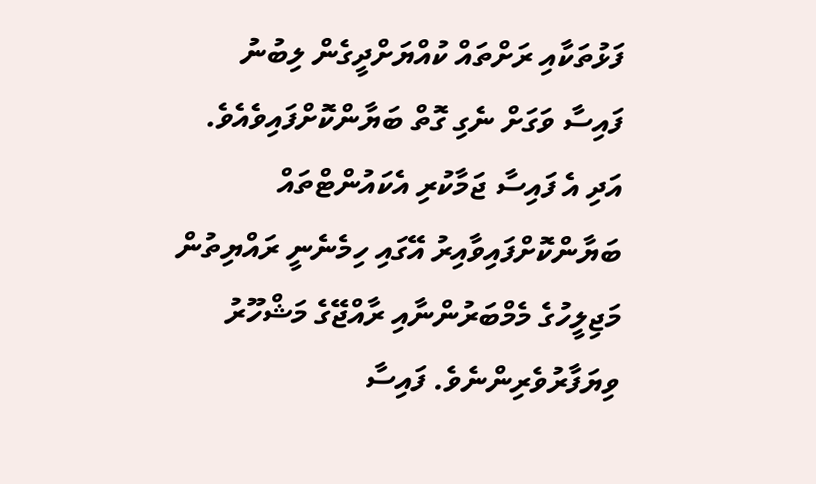ފަޅުތަކާއި ރަށްތައް ކުއްޔަށްދީގެން ލިބުނު ފައިސާ ވަގަށް ނެގި ގޮތް ބަޔާންކޮށްފައިވެއެވެ. އަދި އެ ފައިސާ ޖަމާކުރި އެކައުންޓްތައް ބަޔާންކޮށްފައިވާއިރު އޭގައި ހިމެނެނީ ރައްޔިތުން މަޖިލީހުގެ މެމްބަރުންނާއި ރާއްޖޭގެ މަޝްހޫރު ވިޔަފާރުވެރިންނެވެ. ފައިސާ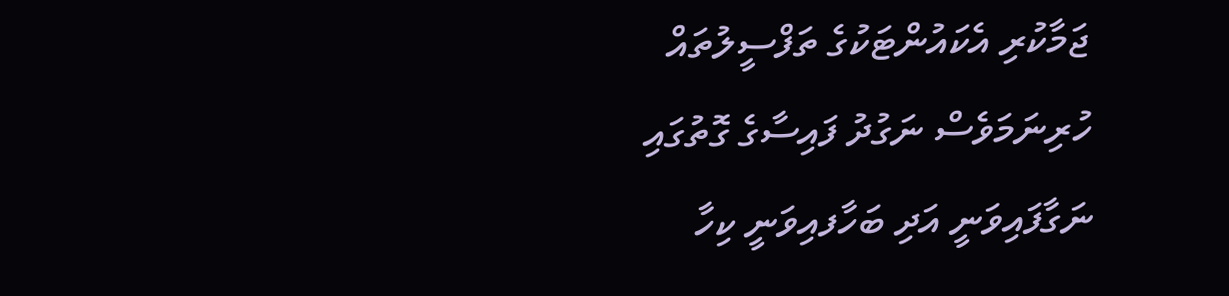ޖަމާކުރި އެކައުންޓަކުގެ ތަފްސީލުތައް ހުރިނަމަވެސް ނަގުދު ފައިސާގެ ގޮތުގައި ނަގާފައިވަނީ އަދި ބަހާފއިވަނީ ކިހާ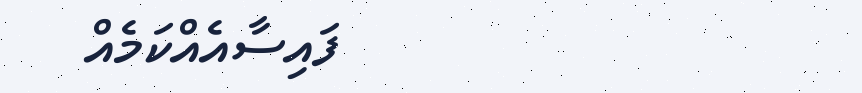ފައިސާއެއްކަމެއް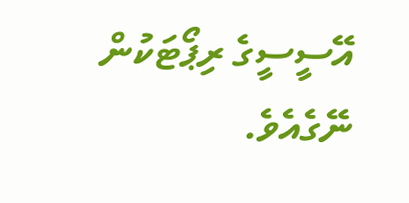އޭސީސީގެ ރިޕޯޓަކުން ނޭގެއެވެ.